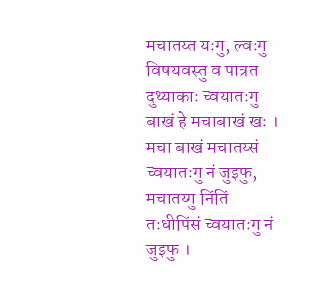मचातय्त यःगु, ल्वःगु विषयवस्तु व पात्रत दुथ्याकाः च्वयातःगु बाखं हे मचाबाखं खः । मचा बाखं मचातय्सं च्वयातःगु नं जुइफु, मचातय्गु निंतिं तःधीपिंसं च्वयातःगु नं जुइफु ।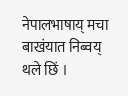नेपालभाषाय् मचा बाखंयात निब्वय् थले छिं ।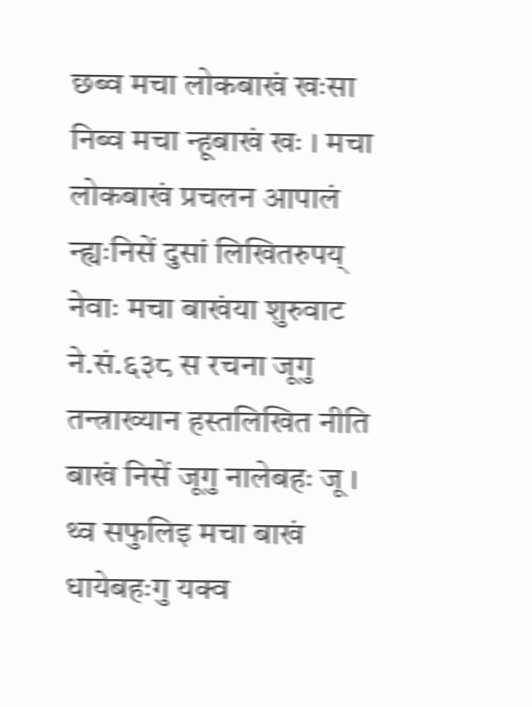छब्व मचा लोकबाखं खःसा निब्व मचा न्हूबाखं खः । मचा लोकबाखं प्रचलन आपालं न्ह्यःनिसें दुसां लिखितरुपय् नेवाः मचा बाखंया शुरुवाट ने.सं.६३८ स रचना जूगु तन्त्राख्यान हस्तलिखित नीति बाखं निसें जूगु नालेबहः जू । थ्व सफुलिइ मचा बाखं धायेबहःगु यक्व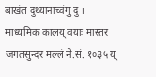बाखंत दुथ्यानाच्वंगु दु ।
माध्यमिक कालय् वयाः मास्तर जगतसुन्दर मल्लं ने.सं. १०३५ य्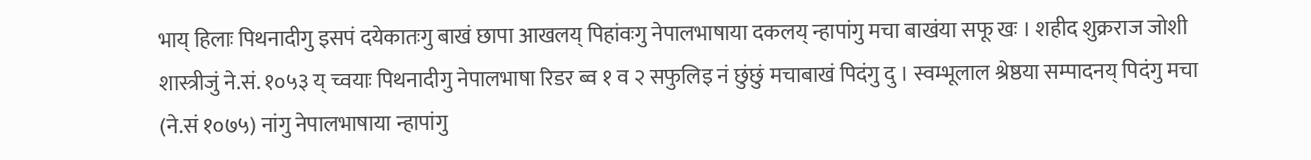भाय् हिलाः पिथनादीगु इसपं दयेकातःगु बाखं छापा आखलय् पिहांवःगु नेपालभाषाया दकलय् न्हापांगु मचा बाखंया सफू खः । शहीद शुक्रराज जोशी शास्त्रीजुं ने.सं. १०५३ य् च्वयाः पिथनादीगु नेपालभाषा रिडर ब्व १ व २ सफुलिइ नं छुंछुं मचाबाखं पिदंगु दु । स्वम्भूलाल श्रेष्ठया सम्पादनय् पिदंगु मचा (ने.सं १०७५) नांगु नेपालभाषाया न्हापांगु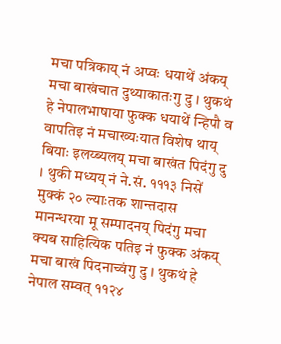मचा पत्रिकाय् नं अप्वः धयाथें अंकय् मचा बाखंचात दुथ्याकातःगु दु । थुकथं हे नेपालभाषाया फुक्क धयाथें न्हिपौ व वापतिइ नं मचाख्यःयात विशेष थाय् बियाः इलय्ब्यलय् मचा बाखंत पिदंगु दु । थुकी मध्यय् नं ने.सं. १११३ निसें मुक्कं २० ल्याःतक शान्तदास मानन्धरया मू सम्पादनय् पिदंगु मचा क्यब साहित्यिक पतिइ नं फुक्क अंकय् मचा बाखं पिदनाच्वंगु दु । थुकथं हे नेपाल सम्वत् ११२४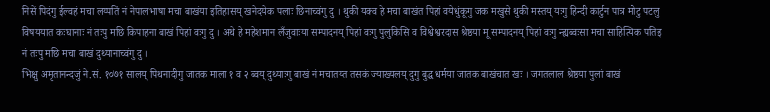निसें पिदंगु ईल्वहं मचा लय्पतिं नं नेपालभाषा मचा बाखंया इतिहासय् खनेदयेक पलाः छिनाच्वंगु दु । थुकी यक्व हे मचा बाखंत पिहां वयेधुंकूगु जक मखुसे थुकी मस्तय् यःगु हिन्दी कार्टुन पात्र मोटु पटलु विषययात कःघानाः नं तःपु मछि किपाहना बाखं पिहां वःगु दु । अथे हे महेशमान लँजुवाःया सम्पादनय् पिहां वःगु पुलुकिसि व विश्वेश्वरदास श्रेष्ठया मू सम्पादनय् पिहां वःगु न्ह्यब्वःसा मचा साहित्यिक पतिइ नं तःपु मछि मचा बाखं दुथ्यानाच्वंगु दु ।
भिक्षु अमृतानन्दजुं ने.सं. १०७१ सालय् पिथनादीगु जातक माला १ व २ ब्वय् दुथ्याःगु बाखं नं मचातय्त तसकं ज्याख्यलय् दुगु बुद्ध धर्मया जातक बाखंचात खः । जगतलाल श्रेष्ठया पुलां बाखं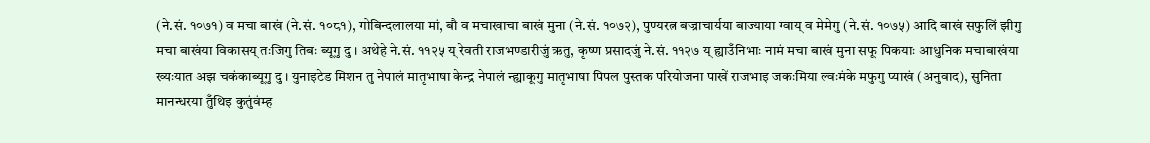(ने.सं. १०७१) व मचा बाखं (ने.सं. १०८१), गोबिन्दलालया मां, बौ व मचाखाचा बाखं मुना (ने.सं. १०७२), पुण्यरत्न बज्राचार्यया बाज्याया ग्वाय् व मेमेगु (ने.सं. १०७५) आदि बाखं सफुलिं झीगु मचा बाखंया विकासय् तःजिगु तिबः ब्यूगु दु । अथेहे ने.सं. ११२५ य् रेवती राजभण्डारीजुं ऋतु, कृष्ण प्रसादजुं ने.सं. ११२७ य् ह्याउँनिभाः नामं मचा बाखं मुना सफू पिकयाः आधुनिक मचाबाखंया ख्यःयात अझ चकंकाब्यूगु दु । युनाइटेड मिशन तु नेपालं मातृभाषा केन्द्र नेपालं न्ह्याकूगु मातृभाषा पिपल पुस्तक परियोजना पाखें राजभाइ जकःमिया ल्वःमंके मफुगु प्याखं (अनुवाद), सुनिता मानन्धरया तुँथिइ कुतुंवंम्ह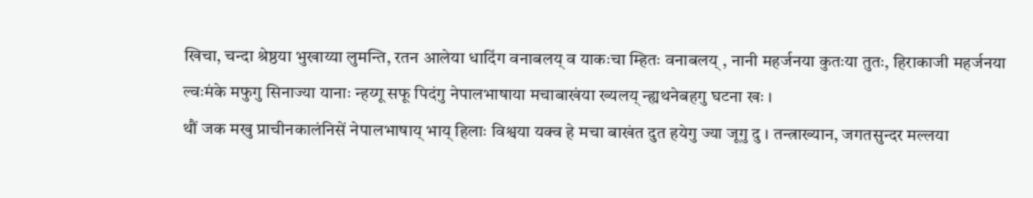खिचा, चन्दा श्रेष्ठया भुखाय्या लुमन्ति, रतन आलेया धादिंग वनाबलय् व याकःचा म्हितः वनाबलय् , नानी महर्जनया कुतःया तुतः, हिराकाजी महर्जनया ल्वःमंके मफुगु सिनाज्या यानाः न्हय्गू सफू पिदंगु नेपालभाषाया मचाबाखंया ख्यलय् न्ह्यथनेबहगु घटना खः ।
थौं जक मखु प्राचीनकालंनिसें नेपालभाषाय् भाय् हिलाः विश्वया यक्व हे मचा बाखंत दुत हयेगु ज्या जूगु दु । तन्त्राख्यान, जगतसुन्दर मल्लया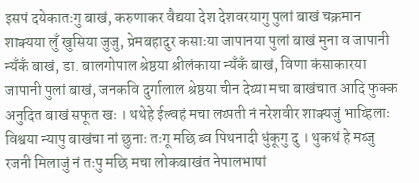इसपं दयेकातःगु बाखं, करुणाकर वैद्यया देश देशवरयागु पुलां बाखं चक्रमान शाक्यया लुँ खुसिया जुजु, प्रेमबहादुर कसाःया जापानया पुलां बाखं मुना व जापानी न्यँकँ बाखं, डा. बालगोपाल श्रेष्ठया श्रीलंकाया न्यँकँ बाखं, विणा कंसाकारया जापानी पुलां बाखं, जनकवि दुर्गालाल श्रेष्ठया चीन देय्या मचा बाखंचात आदि फुक्क अनुदित बाखं सफूत खः । थथेहे ईल्वहं मचा लय्पती नं नरेशवीर शाक्यजुं भाय्हिलाः विश्वया न्यापु बाखंचा नां छुनाः तःगू मछि ब्व पिथनादी धुंकूगु दु । थुकथं हे मय्जु रजनी मिलाजुं नं तःपु मछि मचा लोकबाखंत नेपालभाषां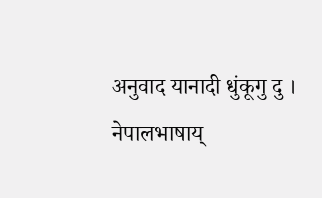अनुवाद यानादी धुंकूगु दु ।
नेपालभाषाय्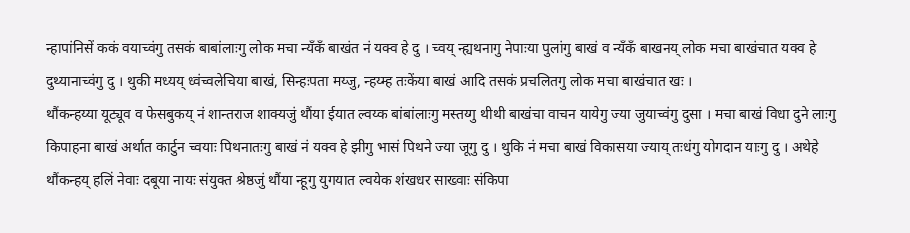न्हापांनिसें ककं वयाच्वंगु तसकं बाबांलाःगु लोक मचा न्यँकँ बाखंत नं यक्व हे दु । च्वय् न्ह्यथनागु नेपाःया पुलांगु बाखं व न्यँकँ बाखनय् लोक मचा बाखंचात यक्व हे दुथ्यानाच्वंगु दु । थुकी मध्यय् ध्वंच्वलेचिया बाखं, सिन्हःपता मय्जु, न्हय्म्ह तःकेंया बाखं आदि तसकं प्रचलितगु लोक मचा बाखंचात खः ।
थौंकन्हय्या यूट्यूव व फेसबुकय् नं शान्तराज शाक्यजुं थौंया ईयात ल्वय्क बांबांलाःगु मस्तय्गु थीथी बाखंचा वाचन यायेगु ज्या जुयाच्वंगु दुसा । मचा बाखं विधा दुने लाःगु किपाहना बाखं अर्थात कार्टुन च्वयाः पिथनातःगु बाखं नं यक्व हे झीगु भासं पिथने ज्या जूगु दु । थुकि नं मचा बाखं विकासया ज्याय् तःधंगु योगदान याःगु दु । अथेहे थौंकन्हय् हलिं नेवाः दबूया नायः संयुक्त श्रेष्ठजुं थौंया न्हूगु युगयात ल्वयेक शंखधर साख्वाः संकिपा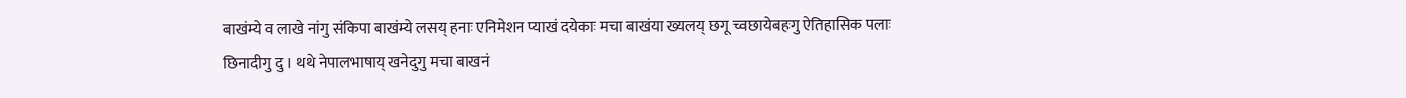बाखंम्ये व लाखे नांगु संकिपा बाखंम्ये लसय् हनाः एनिमेशन प्याखं दयेकाः मचा बाखंया ख्यलय् छगू च्वछायेबहःगु ऐतिहासिक पलाः छिनादीगु दु । थथे नेपालभाषाय् खनेदुगु मचा बाखनं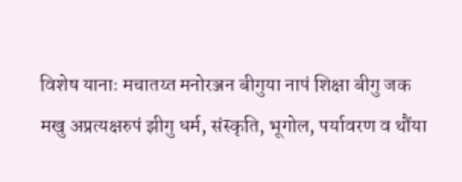विशेष यानाः मचातय्त मनोरञ्जन बीगुया नापं शिक्षा बीगु जक मखु अप्रत्यक्षरुपं झीगु धर्म, संस्कृति, भूगोल, पर्यावरण व थौंया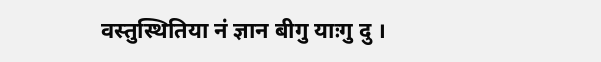वस्तुस्थितिया नं ज्ञान बीगु याःगु दु ।